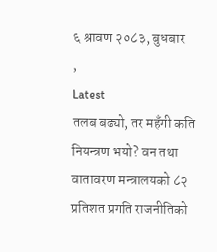६ श्रावण २०८३, बुधबार
,
Latest
तलब बढ्यो, तर महँगी कति नियन्त्रण भयो? वन तथा वातावरण मन्त्रालयको ८२ प्रतिशत प्रगति राजनीतिको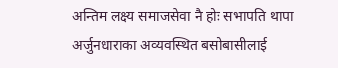अन्तिम लक्ष्य समाजसेवा नै होः सभापति थापा अर्जुनधाराका अव्यवस्थित बसोबासीलाई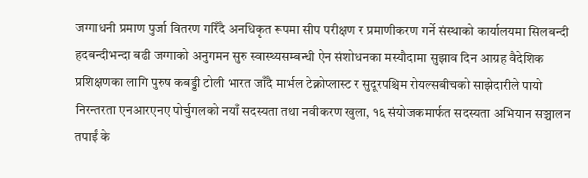जग्गाधनी प्रमाण पुर्जा वितरण गरिँदै अनधिकृत रूपमा सीप परीक्षण र प्रमाणीकरण गर्ने संस्थाको कार्यालयमा सिलबन्दी हदबन्दीभन्दा बढी जग्गाको अनुगमन सुरु स्वास्थ्यसम्बन्धी ऐन संशोधनका मस्यौदामा सुझाव दिन आग्रह वैदेशिक प्रशिक्षणका लागि पुरुष कबड्डी टोली भारत जाँदै मार्भल टेक्नोप्लास्ट र सुदूरपश्चिम रोयल्सबीचको साझेदारीले पायो निरन्तरता एनआरएनए पोर्चुगलको नयाँ सदस्यता तथा नवीकरण खुला, १६ संयोजकमार्फत सदस्यता अभियान सञ्चालन
तपाईं के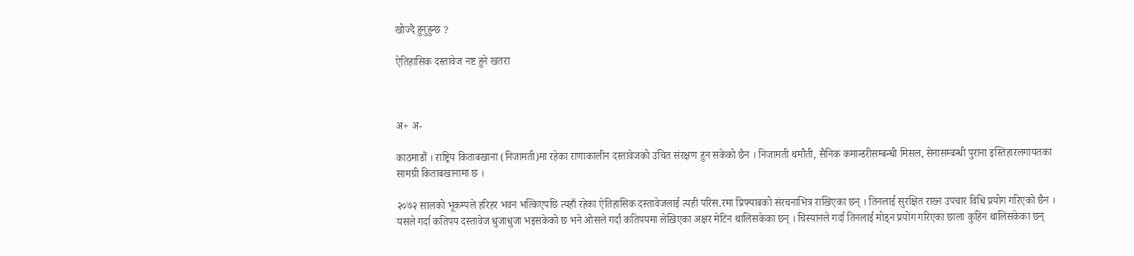खोज्दै हुनुहुन्छ ?

ऐतिहासिक दस्तावेज नष्ट हुने खतरा



अ+ अ-

काठमाडौं । राष्ट्रिय किताबखाना (निजामती)मा रहेका राणाकालीन दस्तावेजको उचित संरक्षण हुन सकेको छैन । निजामती थमौती, सैनिक कमान्डरीसम्बन्धी मिसल, सेनासम्बन्धी पुराना इस्तिहारलगायतका सामग्री किताबखानामा छ ।

२०७२ सालको भूकम्पले हरिहर भवन भत्किएपछि त्यहाँ रहेका ऐतिहासिक दस्तावेजलाई त्यही परिस.रमा प्रिफ्याबको संरचनाभित्र राखिएका छन् । तिनलाई सुरक्षित राख्न उपचार विधि प्रयोग गरिएको छैन । यसले गर्दा कतिपय दस्तावेज धुजाधुजा भइसकेको छ भने ओसले गर्दा कतिपयमा लेखिएका अक्षर मेटिन थालिसकेका छन् । चिस्यानले गर्दा तिनलाई मोड्न प्रयोग गरिएका छाला कुहिन थालिसकेका छन्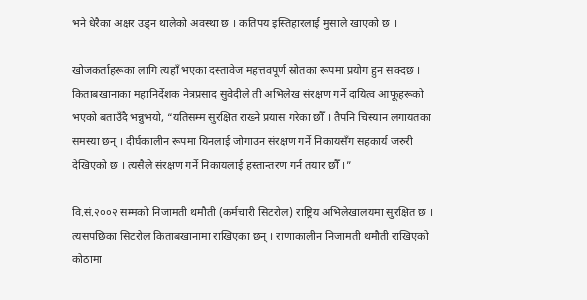भने धेरैका अक्षर उड्न थालेको अवस्था छ । कतिपय इस्तिहारलाई मुसाले खाएको छ ।

खोजकर्ताहरूका लागि त्यहाँ भएका दस्तावेज महत्तवपूर्ण स्रोतका रूपमा प्रयोग हुन सक्दछ । किताबखानाका महानिर्देशक नेत्रप्रसाद सुवेदीले ती अभिलेख संरक्षण गर्ने दायित्व आफूहरूको भएको बताउँदै भन्नुभयो, “यतिसम्म सुरक्षित राख्ने प्रयास गरेका छौँ । तैपनि चिस्यान लगायतका समस्या छन् । दीर्घकालीन रूपमा यिनलाई जोगाउन संरक्षण गर्ने निकायसँग सहकार्य जरुरी देखिएको छ । त्यसैले संरक्षण गर्ने निकायलाई हस्तान्तरण गर्न तयार छौँ ।”

वि.सं.२००२ सम्मको निजामती थमौती (कर्मचारी सिटरोल) राष्ट्रिय अभिलेखालयमा सुरक्षित छ । त्यसपछिका सिटरोल किताबखानामा राखिएका छन् । राणाकालीन निजामती थमौती राखिएको कोठामा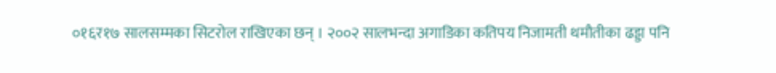०१६र१७ सालसम्मका सिटरोल राखिएका छन् । २००२ सालभन्दा अगाडिका कतिपय निजामती थमौतीका ढड्डा पनि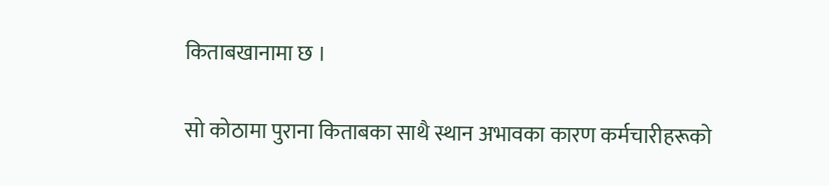किताबखानामा छ ।

सो कोठामा पुराना किताबका साथै स्थान अभावका कारण कर्मचारीहरूको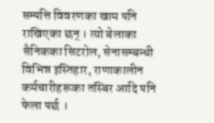सम्पत्ति विवरणका खाम पनि राखिएका छन् । त्यो बेलाका सैनिकका सिटरोल, सेनासम्बन्धी विभिन्न इस्तिहार, राणाकालीन कर्मचारीहरूका तस्बिर आदि पनि फेला पर्छ ।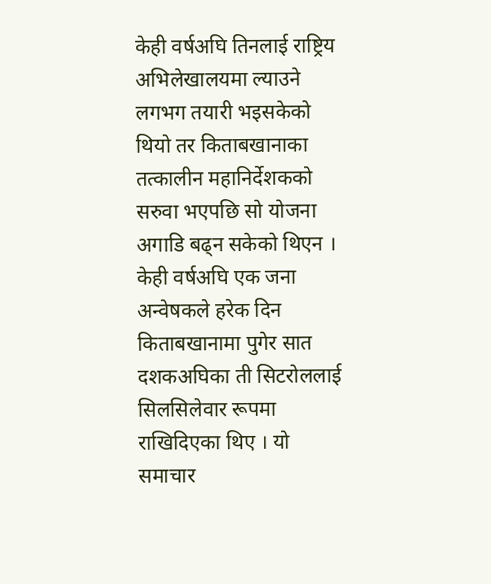केही वर्षअघि तिनलाई राष्ट्रिय अभिलेखालयमा ल्याउने लगभग तयारी भइसकेको थियो तर किताबखानाका तत्कालीन महानिर्देशकको सरुवा भएपछि सो योजना अगाडि बढ्न सकेको थिएन । केही वर्षअघि एक जना अन्वेषकले हरेक दिन किताबखानामा पुगेर सात दशकअघिका ती सिटरोललाई सिलसिलेवार रूपमा राखिदिएका थिए । यो समाचार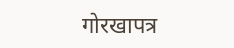गोरखापत्र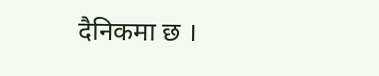दैनिकमा छ ।